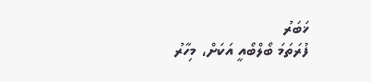ޚަބަރު
ފުރަތަމަ ބޯލްބޯއީ އަކަށް، މިހާރު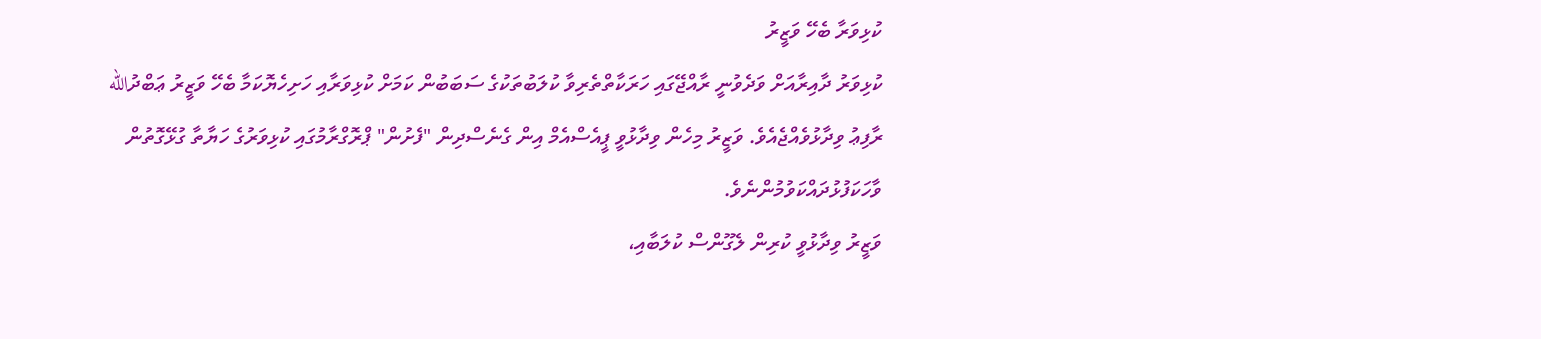ކުޅިވަރާ ބެހޭ ވަޒީރު
ކުޅިވަރު ދާއިރާއަށް ވަދެވުނީ ރާއްޖޭގައި ހަރަކާތްތެރިވާ ކުލަބުތަކުގެ ސަބަބުން ކަމަށް ކުޅިވަރާއި ހަށިހެޔޮކަމާ ބެހޭ ވަޒީރު ޢަބްދުالله ރާފިޢު ވިދާޅުވެއްޖެއެވެ. ވަޒީރު މިހެން ވިދާޅުވީ ޕީއެސްއެމް އިން ގެނެސްދިން "ފެށުން" ޕްރޮގްރާމުގައި ކުޅިވަރުގެ ހަޔާތާ ގުޅޭގޮތުން ވާހަކަފުޅުދައްކަވުމުންނެވެ.
ވަޒީރު ވިދާޅުވީ ކުރިން ލެގޫންސް ކުލަބާއި،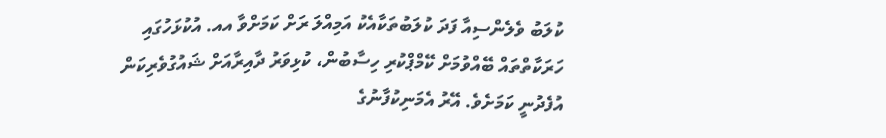ކުލަބު ވެލެންސިއާ ފަދަ ކުލަބުތަކާއެކު އަމިއްލަ ރަށް ކަމަށްވާ އއ. އުކުޅަހުގައި ހަރަކާތްތައް ބޭއްވުމަށް ކޭމްޕްކުރި ހިސާބުން، ކުޅިވަރު ދާއިރާއަށް ޝައުގުވެރިކަން އުފެދުނީ ކަމަށެވެ. އޭރު އެމަނިކުފާނުގެ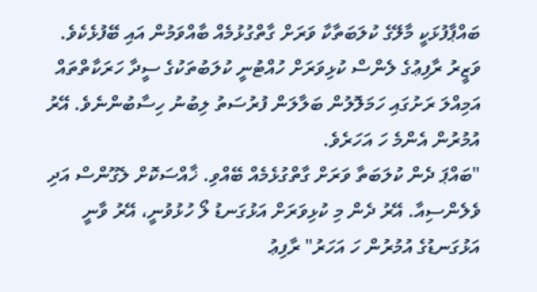ބައްޕާފުޅަކީ މާލޭގެ ކުލަބަތާކާ ވަރަށް ގާތްގުޅުމެއް ބާއްވަމުން އައި ބޭފުޅެކެވެ. ވަޒީރު ރާފިޢުގެ ލެންސް ކުޅިވަރަށް ހުއްޓުނީ ކުލަބުތަކުގެ ސީދާ ހަރަކާތްތައް އަމިއްލަ ރަށުގައި ހަމަލޮލުން ބަލާލަން ފުރުސަތު ލިބުނު ހިސާބުންނެވެ. އޭރު އުމުރުން އެންމެ ހަ އަހަރެވެ.
"ބައްޕަ ދެން ކުލަބަތާ ވަރަށް ގާތްގުޅެމެއް ބޭއްވި. ޚާއްސަކޮށް ލެގޫންސް އަދި ވެލެންސިއާ. އޭރު ދެން މި ކުޅިވަރަށް އަޅުގަނޑު ލޯ ހުޅުވުނީ، އޭރު ވާނީ އަޅުގަނޑުގެ އުމުރުން ހަ އަހަރު" ރާފިޢު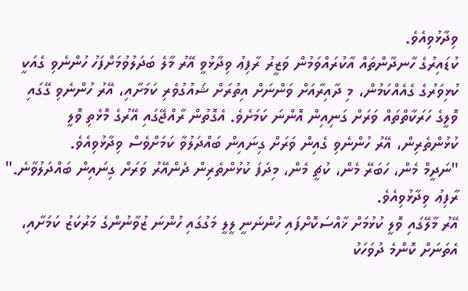ވިދާޅުވިއެވެ.
ކުޑައިރުގެ ހާނދާންތައް އާކުރައްވަމުން ވަޒީރު ރާފިޢު ވިދާޅުވީ އޭރު މާލެ ބަދަލުވުމަށްފަހު ހުންނެވި ގެއަކީ ކުޅިވަރުގެ ގެއެއްކަމުން، މި ދާއިރާއަށް ވަންނަށް އިތުރަށް ޝައުގުވެރި ކަމަށާއި، އޭރު ހުންނެވި ގޭގައި ވޮލީގެ ހަރަކާތްތައް ވަރަށް ގަނިއިން އޮންނަ ކަމަށެވެ. އެގޮތުން ރާއްޖޭގައި އޭރުގެ މޮޅެތި ވޮލީ ކުޅުންތެރިން، އޭރު ހުންނެވި ގެއިން ވަރަށް ގިނައިން ބައްދަލުވާ ކަމަށްވެސް ވިދާޅުވިއެވެ.
"ނަދީމް މެން، ހަބަރޭ މެން، ކުޗީ މެން، މިދަފަ ކުޅުންތެރިން ދެންއޭރު ވަރަށް ގިނައިން ބައްދަލުވާނެ." ރާފިޢު ވިދާޅުވިއެވެ.
އޭރު މާލޭގައި ވޮލީ ކުޅުމަށް ޚާއްސަކޮށްފައި ހުންނަނީ ލީލީ މަގުގައި ހުންނަ ޒުވާނުންގެ މަރުކަޒު ކަމަށާއި، އެތަނަށް ކޮންމެ ދުވަހަކު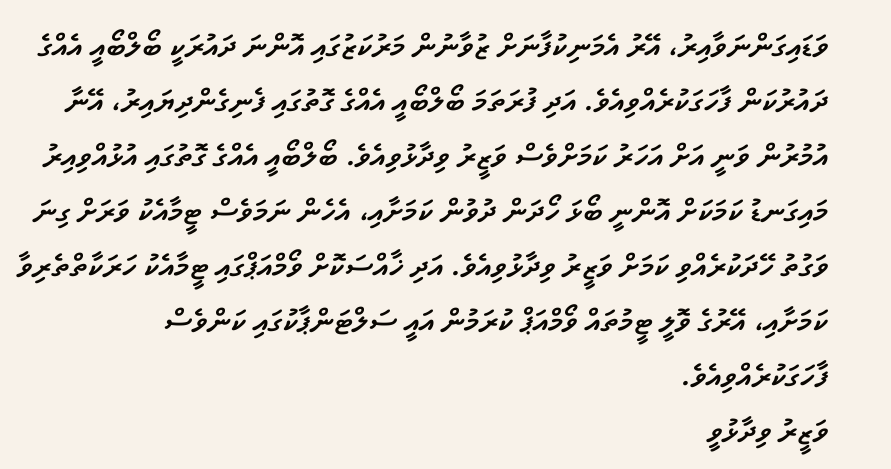ވަޑައިގަންނަވާއިރު، އޭރު އެމަނިކުފާނަށް ޒުވާނުން މަރުކަޒުގައި އޮންނަ ދައުރަކީ ބޯލްބޯއީ އެއްގެ ދައުރުކަން ފާހަގަކުރެއްވިއެވެ. އަދި ފުރަތަމަ ބޯލްބޯއީ އެއްގެ ގޮތުގައި ފެނިގެންދިޔައިރު، އޭނާ އުމުރުން ވަނީ އަށް އަހަރު ކަމަށްވެސް ވަޒީރު ވިދާޅުވިއެވެ. ބޯލްބޯއީ އެއްގެ ގޮތުގައި އުޅުއްވިއިރު މައިގަނޑު ކަމަކަށް އޮންނީ ބޯޅަ ހޯދަން ދުވުން ކަމަށާއި، އެހެން ނަމަވެސް ޓީމާއެކު ވަރަށް ގިނަ ވަގުތު ހޭދަކުރެއްވި ކަމަށް ވަޒީރު ވިދާޅުވިއެވެ. އަދި ޚާއްސަކޮށް ވޯމްއަޕްގައި ޓީމާއެކު ހަރަކާތްތެރިވާ ކަމަށާއި، އޭރުގެ ވޮލީ ޓީމުތައް ވޯމްއަޕް ކުރަމުން އައީ ސަލްޓަންޕާކުގައި ކަންވެސް ފާހަގަކުރެއްވިއެވެ.
ވަޒީރު ވިދާޅުވީ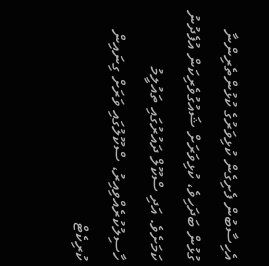އެހިސާބުން ފެށިގެން ކުޅިވަރުގެ ކުޅުންތެރިންނާ ގުޅުން ބަދަހިވެ، ކުޅިވަރަށް ޝައުގުވެރިކަން އުފެދުނު ކަމަށެވެ. އަދި ސްކޫލް ދައުރުގައި ތައުލީމު ހާސިލުކުރެއްވިއިރު، ސްކޫލުގައި ވަރަށް ގިނައިން ކުރިކެޓް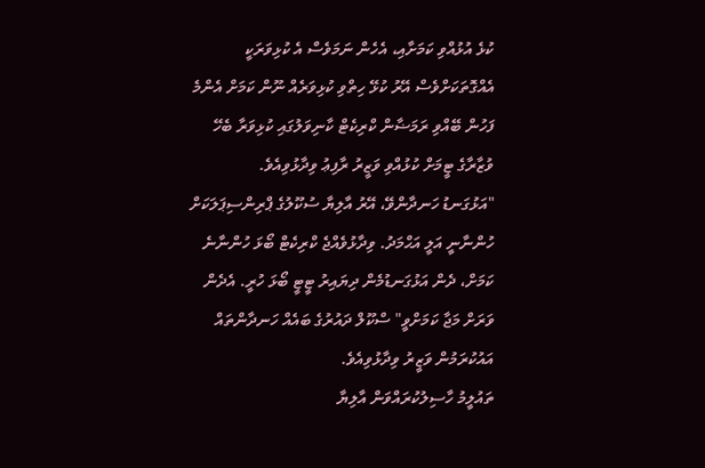ކުޅެ އުޅުއްވި ކަމަށާއި، އެހެން ނަމަވެސް އެ ކުޅިވަރަކީ އެއްގޮތަކަށްވެސް އޭރު ކުޅޭ ހިތްވި ކުޅިވަރެއް ނޫން ކަމަށް އެންމެ ފަހުން ބޭއްވި ރަމަޟާން ކްރިކެޓް ކާނިވަލުގައި ކުޅިވަރާ ބެހޭ ވުޒާރާގެ ޓީމަށް ކުޅުއްވި ވަޒީރު ރާފިޢު ވިދާޅުވިއެވެ.
"އަޅުގަނޑު ހަނދާންވޭ، އޭރު އާލިޔާ ސުކޫލުގެ ޕްރިންސިޕަލަކަށް ހުންނާނީ އަލީ އަޙްމަދު. ވިދާޅުވެއްޖެ ކްރިކެޓް ބޯޅަ ހުންނާނެ ކަމަށް، ދެން އަޅުގަނޑުމެން ދިޔައިރު ޓީޓީ ބޯޅަ ހުރީ. އެދެން ވަރަށް މަޖާ ކަމަށްވީ" ސްކޫލް ދައުރުގެ ބައެއް ހަނދާންތައް އައުކުރަމުން ވަޒީރު ވިދާޅުވިއެވެ.
ތައުލީމު ހާސިލުކުރައްވަން އާލިޔާ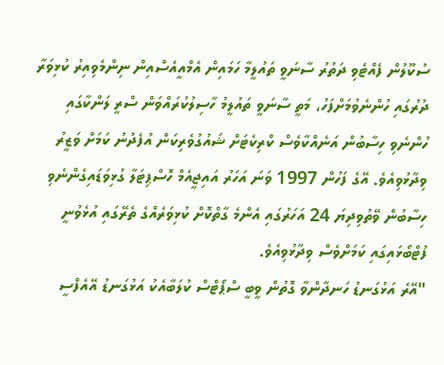ސުކޫލުން ފެއްޓެވި ދަތުރު ސާނަވީ ތައުލީމާ ހަމައިން އެމްއީއެސްއިން ނިންމެވިއިރު ކުޅިވަރާ ދުރުގައި ހުންނެވުމަށްފަހު، މަތީ ސާނަވީ ތައުލީމު ހާސިލުކުރައްވަން ސްރީ ލަންކާގައި ހުންނެވި ހިސާބުން އަނެއްކާވެސް ކްރިކެޓަށް ޝައުގުވެރިކަން އުފެދުނު ކަމަށް ވަޒީރު ވިދާޅުވިއެވެ. އޭގެ ފަހުން 1997 ވަނަ އަހަރު އައިޖީއެމް ހޮސްޕިޓަލާ ގުޅިވަޑައިގެންނެވި ހިސާބުން ވޭތުވިދިޔަ 24 އަހަރުގައި އެންމެ ގާތްކޮށް ކުޅިވަރެއްގެ ތެރޭގައި އުޅެވުނީ ފުޓްބޯޅައިގައި ކަމަށްވެސް ވިދާޅުވިއެވެ.
"އޭރެ އަޅުގަނޑު ހަނދާންވާ ގޮތުން ވީބީ ސްޕޯޓްސް ކުލަބާއެކު އަޅުގަނޑު އޭއެފްސީ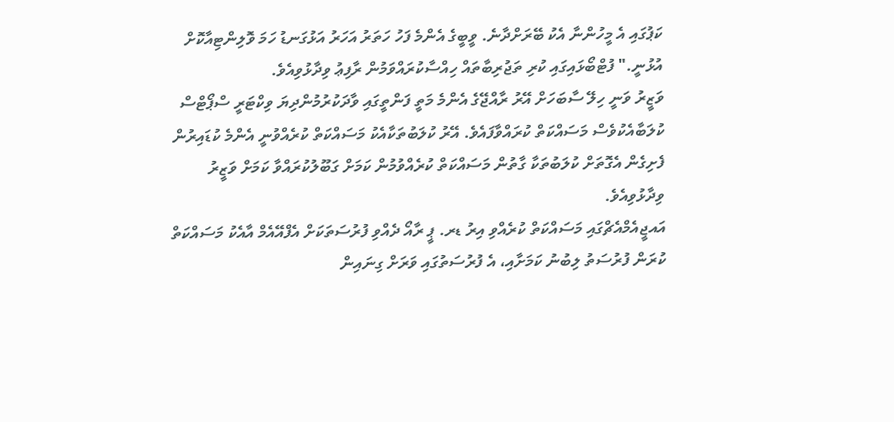ކަޕުގައި އެ މީހުންނާ އެކު ބޭރަށްދާނެ. ވީބީގެ އެންމެ ފަހު ހަތަރު އަހަރު އަޅުގަނޑު ހަމަ ވޮލިންޓިއާކޮށް އުޅުނީ." ފުޓްބޯޅައިގައި ކުރި ތަޖުރިބާތައް ހިއްސާކުރައްވަމުން ރާފިޢު ވިދާޅުވިއެވެ.
ވަޒީރު ވަނީ ހިލޭ ސާބަހަށް އޭރު ރާއްޖޭގެ އެންމެ މަތީ ފަންތީގައި ވާދަކުރުމުންދިޔަ ވިކްޓަރީ ސްޕޯޓްސް ކުލަބާއެކުވެސް މަސައްކަތް ކުރައްވާފައެވެ. އޭރު ކުލަބުތަކާއެކު މަސައްކަތް ކުރެއްވުނީ އެންމެ ކުޑައިރުން ފެށިގެން އެގޮތަށް ކުލަބުތަކާ ގާތުން މަސައްކަތް ކުރެއްވުމުން ކަމަށް ގަބޫލުކުރައްވާ ކަމަށް ވަޒީރު ވިދާޅުވިއެވެ.
އައޖީއެމްއެޗްގައި މަސައްކަތް ކުރެއްވި އިރު ޑރ. ޕީ ރާއޯ ދެއްވި ފުރުސަތަކަށް އެފްއޭއެމް އާއެކު މަސައްކަތް ކުރަން ފުރުސަތު ލިބުނު ކަމަށާއި، އެ ފުރުސަތުގައި ވަރަށް ގިނައިން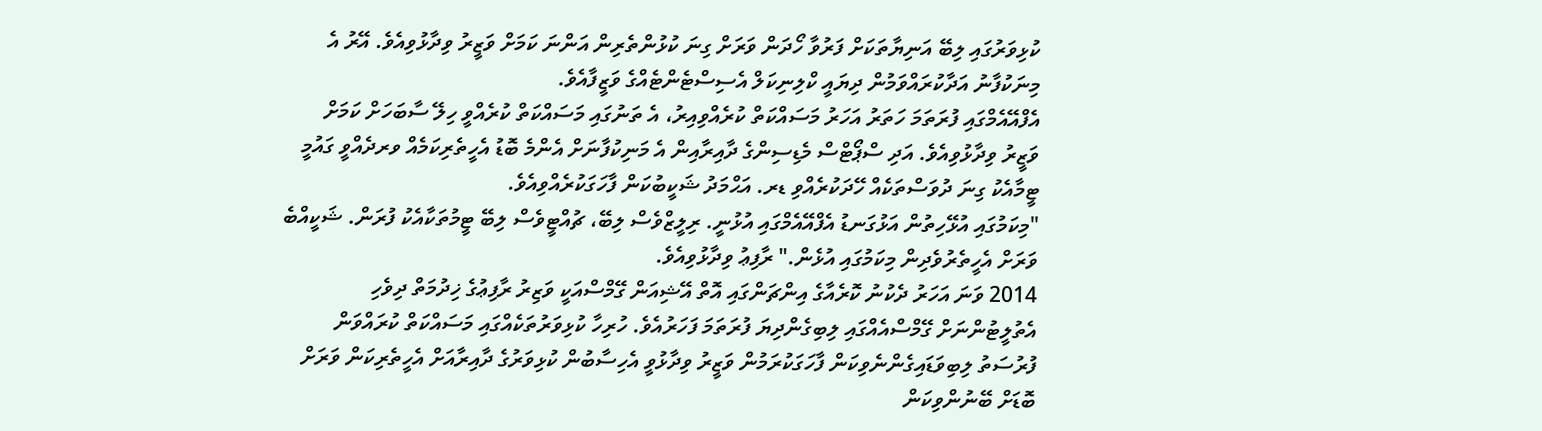ކުޅިވަރުގައި ލިބޭ އަނިޔާތަކަށް ފަރުވާ ހޯދަން ވަރަށް ގިނަ ކުޅުންތެރިން އަންނަ ކަމަށް ވަޒީރު ވިދާޅުވިއެވެ. އޭރު އެ މިނަކުފާނު އަދާކުރައްވަމުން ދިޔައީ ކްލިނިކަލް އެސިސްޓެންޓެއްގެ ވަޒީފާއެވެ.
އެފްއޭއެމްގައި ފުރަތަމަ ހަތަރު އަހަރު މަސައްކަތް ކުރެއްވިއިރު، އެ ތަނުގައި މަސައްކަތް ކުރެއްވީ ހިލޭ ސާބަހަށް ކަމަށް ވަޒީރު ވިދާޅުވިއެވެ. އަދި ސްޕޯޓްސް މެޑިސިންގެ ދާއިރާއިން އެ މަނިކުފާނަށް އެންމެ ބޮޑު އެހީތެރިކަމެއް ވރދެއްވީ ގައުމީ ޓީމާއެކު ގިނަ ދުވަސްތަކެއް ހޭދަކުރެއްވި ޑރ. އަޙްމަދު ޝަކީބުކަން ފާހަގަކުރެއްވިއެވެ.
"މިކަމުގައި އުޅޭހިތުން އަޅުގަނޑު އެފްއޭއެމްގައި އުޅުނީ. ރިލީޒްވެސް ލިބޭ، ޗުއްޓީވެސް ލިބޭ ޓީމުތަކާއެކު ފުރަން. ޝަކީއްބެ ވަރަށް އެހީތެރުވެދިން މިކަމުގައި އުޅެން." ރާފިޢު ވިދާޅުވިއެވެ.
2014 ވަނަ އަހަރު ދެކުނު ކޮރެއާގެ އިންޗަންގައި އޮތް އޭޝިއަން ގޭމްސްއަކީ ވަޒިރު ރާފިޢުގެ ޚިދުމަތް ދިވެހި އެތުލީޓުންނަށް ގޭމްސްއެއްގައި ލިބިގެންދިޔަ ފުރަތަމަ ފަހަރުއެވެ. ހުރިހާ ކުޅިވަރުތަކެއްގައި މަސައްކަތް ކުރައްވަން ފުރުސަތު ލިބިވަޑައިގެންނެވިކަން ފާހަގަކުރަމުން ވަޒީރު ވިދާޅުވީ އެހިސާބުން ކުޅިވަރުގެ ދާއިރާއަށް އެހީތެރިކަން ވަރަށް ބޮޑަށް ބޭނުންވިކަން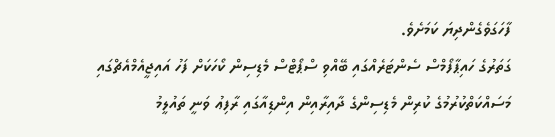ފާހަގަވެގެންދިޔަ ކަމަށެވެ.
ގަތަރުގެ ހައިޕާފޯމްސް ސެންޓަރެއްގައި ބޭއްވި ސްޕޯޓްސް މެޑިސިން ކޯހަކަށް ފަހު އައިޖީއެމްއެޗްގައި މަސައްކަތްކުރުމުގެ ކުރިން މެޑިސިންގެ ދާއިރާއިން އިންޑިއާގައި ރާފިޢު ވަނީ ތައުލީމު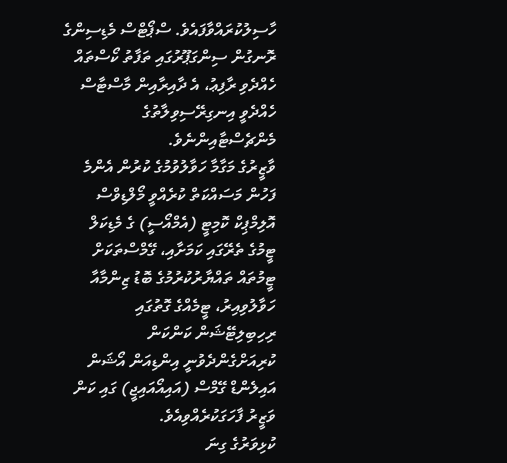ހާސިލުކުރައްވާފައެވެ. ސްޕޯޓްސް މެޑިސިންގެ ރޮނގުން ސިންގަޕޫރުގައި ތަފާތު ކޯސްތައް ހެއްދެވި ރާފިޢު، އެ ދާއިރާއިން މާސްޓާސް ހެއްދެވީ އިނގިރޭސިވިލާތުގެ މެންޗެސްޓާއިންނެވެ.
ވާޒީރުގެ މަގާމާ ހަވާލުވުމުގެ ކުރުން އެންމެ ފަހުން މަސައްކަތް ކުރެއްވީ މޯލްޑިވްސް އޮލިމްޕިކް ކޮމިޓީ (އެމްއޯސީ) ގެ މެޑިކަލް ޓީމުގެ ތެރޭގައި ކަމަށާއި، ގޭމްސްތަކަށް ޓީމުތައް ތައްޔާރުކުރުމުގެ ބޮޑު ޒިންމާއާ ހަވާލުވިއިރު، ޓީމެއްގެ ގޮތުގައި ރިހިބިލިޓޭޝަން ކަންކަން ކުރިއަށްގެންދެވުނީ އިންޑިއަން އޯޝަން އައިލެންޑް ގޭމްސް (އައިއޯއައިޖީ) ގައި ކަން ވަޒީރު ފާހަގަކުރެއްވިއެވެ.
ކުޅިވަރުގެ ގިނަ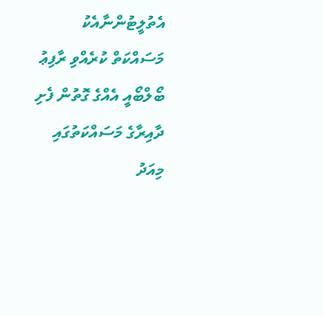އެތުލީޓުންނާއެކު މަސައްކަތް ކުރެއްވި ރާފިޢު ބޯލްބޯއީ އެއްގެ ގޮތުން ފެށި ދާއިރާގެ މަސައްކަތުގައި މިއަދު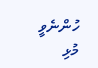ހުންނެވީ މުޅި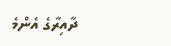ދާއިރާގެ އެންމެ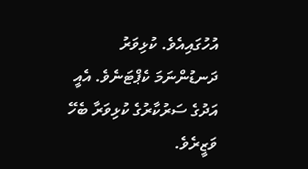އުހުގައިއެވެ. ކުޅިވަރު ދަނޑުންނަމަ ކެޕްޓަނެވެ. އެއީ އަދުގެ ސަރުކާރުގެ ކުޅިވަރާ ބެހޭ ވަޒީރެވެ.